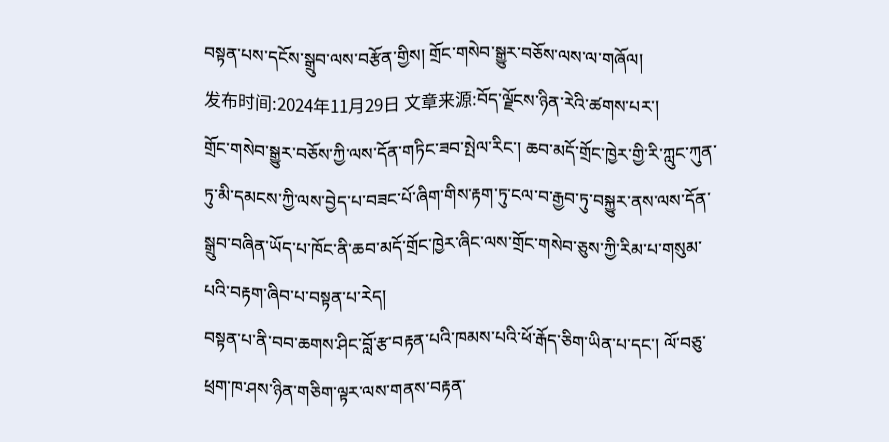བསྟན་པས་དངོས་སྒྲུབ་ལས་བརྩོན་གྱིས། གྲོང་གསེབ་སྒྱུར་བཅོས་ལས་ལ་གཞོལ།
发布时间:2024年11月29日 文章来源:བོད་ལྗོངས་ཉིན་རེའི་ཚགས་པར་།
གྲོང་གསེབ་སྒྱུར་བཅོས་ཀྱི་ལས་དོན་གཏིང་ཟབ་སྤེལ་རིང་། ཆབ་མདོ་གྲོང་ཁྱེར་གྱི་རི་ཀླུང་ཀུན་ཏུ་མི་དམངས་ཀྱི་ལས་བྱེད་པ་བཟང་པོ་ཞིག་གིས་རྟག་ཏུ་ངལ་བ་རྒྱབ་ཏུ་བསྐྱུར་ནས་ལས་དོན་སྒྲུབ་བཞིན་ཡོད་པ་ཁོང་ནི་ཆབ་མདོ་གྲོང་ཁྱེར་ཞིང་ལས་གྲོང་གསེབ་ཅུས་ཀྱི་རིམ་པ་གསུམ་པའི་བརྟག་ཞིབ་པ་བསྟན་པ་རེད།
བསྟན་པ་ནི་བབ་ཆགས་ཤིང་བློ་རྩ་བརྟན་པའི་ཁམས་པའི་ཕོ་རྒོད་ཅིག་ཡིན་པ་དང་། ལོ་བཅུ་ཕྲག་ཁ་ཤས་ཉིན་གཅིག་ལྟར་ལས་གནས་བརྟན་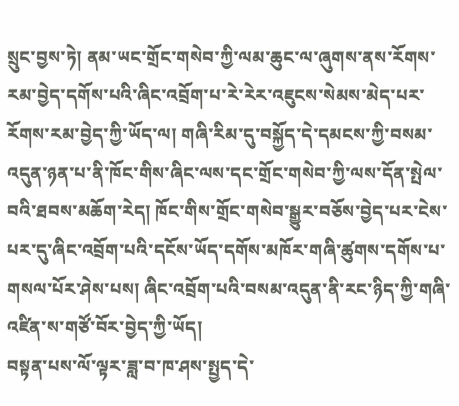སྲུང་བྱས་ཏེ། ནམ་ཡང་གྲོང་གསེབ་ཀྱི་ལམ་ཆུང་ལ་ཞུགས་ནས་རོགས་རམ་བྱེད་དགོས་པའི་ཞིང་འབྲོག་པ་རེ་རེར་འཇུངས་སེམས་མེད་པར་རོགས་རམ་བྱེད་ཀྱི་ཡོད་ལ། གཞི་རིམ་དུ་བསྐྱོད་དེ་དམངས་ཀྱི་བསམ་འདུན་ཉན་པ་ནི་ཁོང་གིས་ཞིང་ལས་དང་གྲོང་གསེབ་ཀྱི་ལས་དོན་སྤེལ་བའི་ཐབས་མཆོག་རེད། ཁོང་གིས་གྲོང་གསེབ་སྒྱུར་བཅོས་བྱེད་པར་ངེས་པར་དུ་ཞིང་འབྲོག་པའི་དངོས་ཡོད་དགོས་མཁོར་གཞི་ཚུགས་དགོས་པ་གསལ་པོར་ཤེས་པས། ཞིང་འབྲོག་པའི་བསམ་འདུན་ནི་རང་ཉིད་ཀྱི་གཞི་འཛིན་ས་གཙོ་བོར་བྱེད་ཀྱི་ཡོད།
བསྟན་པས་ལོ་ལྟར་ཟླ་བ་ཁ་ཤས་སྤྱད་དེ་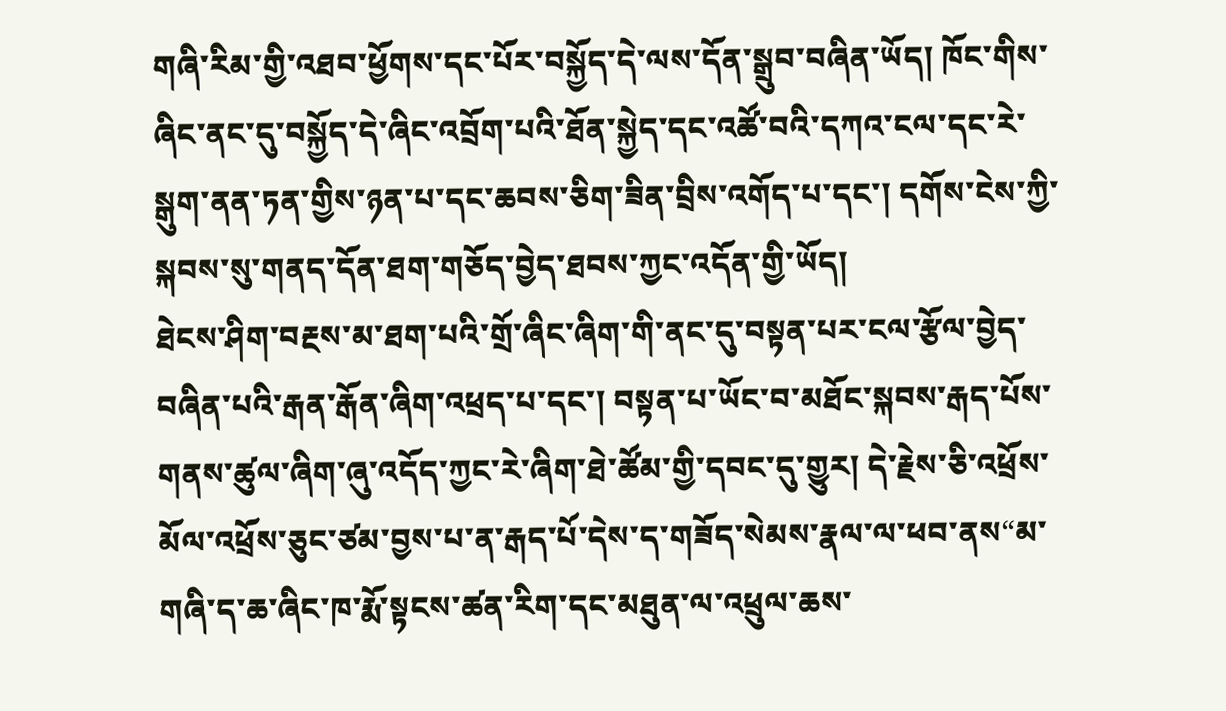གཞི་རིམ་གྱི་འཐབ་ཕྱོགས་དང་པོར་བསྐྱོད་དེ་ལས་དོན་སྒྲུབ་བཞིན་ཡོད། ཁོང་གིས་ཞིང་ནང་དུ་བསྐྱོད་དེ་ཞིང་འབྲོག་པའི་ཐོན་སྐྱེད་དང་འཚོ་བའི་དཀའ་ངལ་དང་རེ་སྒུག་ནན་ཏན་གྱིས་ཉན་པ་དང་ཆབས་ཅིག་ཟིན་བྲིས་འགོད་པ་དང་། དགོས་ངེས་ཀྱི་སྐབས་སུ་གནད་དོན་ཐག་གཅོད་བྱེད་ཐབས་ཀྱང་འདོན་གྱི་ཡོད།
ཐེངས་ཤིག་བརྔས་མ་ཐག་པའི་གྲོ་ཞིང་ཞིག་གི་ནང་དུ་བསྟན་པར་ངལ་རྩོལ་བྱེད་བཞིན་པའི་རྒན་རྒོན་ཞིག་འཕྲད་པ་དང་། བསྟན་པ་ཡོང་བ་མཐོང་སྐབས་རྒད་པོས་གནས་ཚུལ་ཞིག་ཞུ་འདོད་ཀྱང་རེ་ཞིག་ཐེ་ཚོམ་གྱི་དབང་དུ་གྱུར། དེ་རྗེས་ཅི་འཕྲོས་མོལ་འཕྲོས་ཅུང་ཙམ་བྱས་པ་ན་རྒད་པོ་དེས་ད་གཟོད་སེམས་རྣལ་ལ་ཕབ་ནས“མ་གཞི་ད་ཆ་ཞིང་ཁ་རྨོ་སྟངས་ཚན་རིག་དང་མཐུན་ལ་འཕྲུལ་ཆས་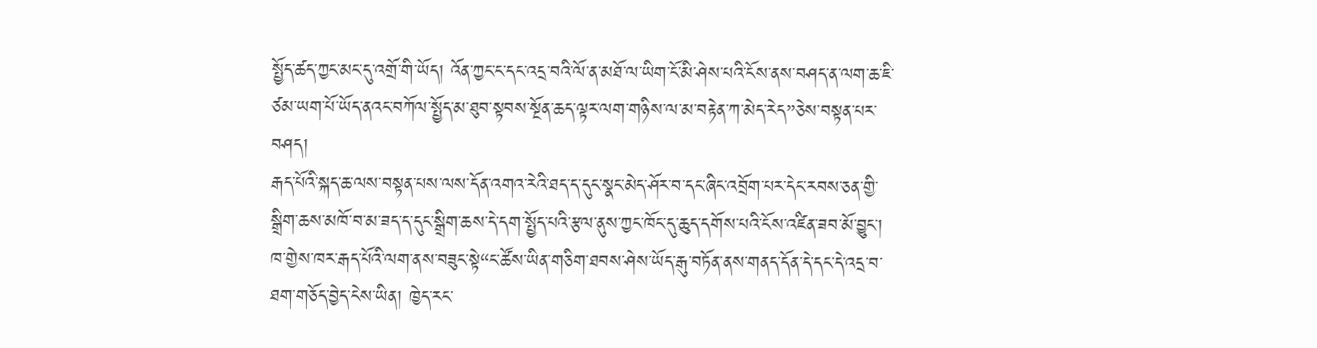སྤྱོད་ཚད་ཀྱང་མང་དུ་འགྲོ་གི་ཡོད། འོན་ཀྱང་ང་དང་འདྲ་བའི་ལོ་ན་མཐོ་ལ་ཡིག་ངོ་མི་ཤེས་པའི་ངོས་ནས་བཤད་ན་ལག་ཆ་ཇི་ཙམ་ཡག་པོ་ཡོད་ནའང་བཀོལ་སྤྱོད་མ་ཐུབ་སྟབས་སྔོན་ཆད་ལྟར་ལག་གཉིས་ལ་མ་བརྟེན་ཀ་མེད་རེད”ཅེས་བསྟན་པར་བཤད།
རྒད་པོའི་སྐད་ཆ་ལས་བསྟན་པས་ལས་དོན་འགའ་རེའི་ཐད་ད་དུང་སྣང་མེད་ཤོར་བ་དང་ཞིང་འབྲོག་པར་དེང་རབས་ཅན་གྱི་སྒྲིག་ཆས་མཁོ་བ་མ་ཟད་ད་དུང་སྒྲིག་ཆས་དེ་དག་སྤྱོད་པའི་རྩལ་ནུས་ཀྱང་ཁོང་དུ་ཆུད་དགོས་པའི་ངོས་འཛིན་ཟབ་མོ་བྱུང་། ཁ་གྱེས་ཁར་རྒད་པོའི་ལག་ནས་བཟུང་སྟེ“ང་ཚོས་ཡིན་གཅིག་ཐབས་ཤེས་ཡོད་རྒུ་བཏོན་ནས་གནད་དོན་དེ་དང་དེ་འདྲ་བ་ཐག་གཅོད་བྱེད་ངེས་ཡིན། ཁྱེད་རང་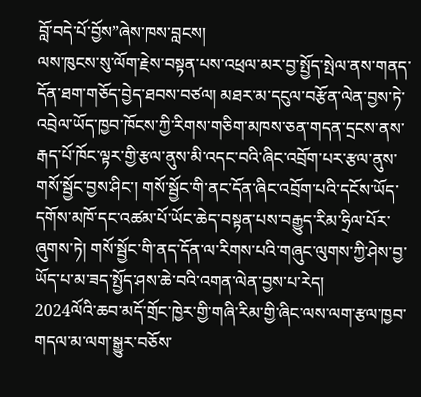བློ་བདེ་པོ་བྱོས”ཞེས་ཁས་བླངས།
ལས་ཁུངས་སུ་ལོག་རྗེས་བསྟན་པས་འཕྲལ་མར་བྱ་སྤྱོད་སྤེལ་ནས་གནད་དོན་ཐག་གཅོད་བྱེད་ཐབས་བཙལ། མཐར་མ་དངུལ་བརྩོན་ལེན་བྱས་ཏེ་འབྲེལ་ཡོད་ཁྱབ་ཁོངས་ཀྱི་རིགས་གཅིག་མཁས་ཅན་གདན་དྲངས་ནས་རྒད་པོ་ཁོང་ལྟར་གྱི་རྩལ་ནུས་མི་འདང་བའི་ཞིང་འབྲོག་པར་རྩལ་ནུས་གསོ་སྦྱོང་བྱས་ཤིང་། གསོ་སྦྱོང་གི་ནང་དོན་ཞིང་འབྲོག་པའི་དངོས་ཡོད་དགོས་མཁོ་དང་འཚམ་པོ་ཡོང་ཆེད་བསྟན་པས་བརྒྱུད་རིམ་ཧྲིལ་པོར་ཞུགས་ཏེ། གསོ་སྦྱོང་གི་ནད་དོན་ལ་རིགས་པའི་གཞུང་ལུགས་ཀྱི་ཤེས་བྱ་ཡོད་པ་མ་ཟད་སྤྱོད་ཤས་ཆེ་བའི་འགན་ལེན་བྱས་པ་རེད།
2024ལོའི་ཆབ་མདོ་གྲོང་ཁྱེར་གྱི་གཞི་རིམ་གྱི་ཞིང་ལས་ལག་རྩལ་ཁྱབ་གདལ་མ་ལག་སྒྱུར་བཅོས་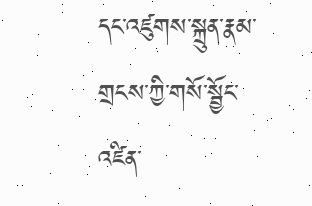དང་འཛུགས་སྐྲུན་རྣམ་གྲངས་ཀྱི་གསོ་སྦྱོང་འཛིན་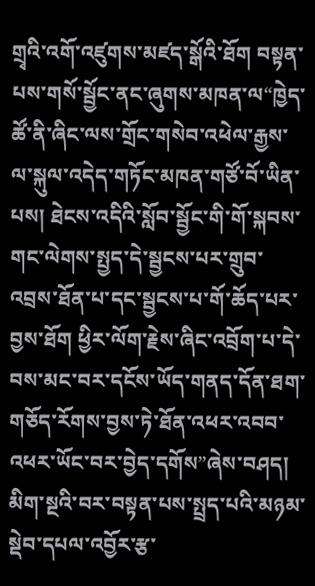གྲྭའི་འགོ་འཛུགས་མཛད་སྒོའི་ཐོག བསྟན་པས་གསོ་སྦྱོང་ནང་ཞུགས་མཁན་ལ“ཁྱེད་ཚོ་ནི་ཞིང་ལས་གྲོང་གསེབ་འཕེལ་རྒྱས་ལ་སྐུལ་འདེད་གཏོང་མཁན་གཙོ་བོ་ཡིན་པས། ཐེངས་འདིའི་སློབ་སྦྱོང་གི་གོ་སྐབས་གང་ལེགས་སྤྱད་དེ་སྦྱངས་པར་གྲུབ་འབྲས་ཐོན་པ་དང་སྦྱངས་པ་གོ་ཆོད་པར་བྱས་ཐོག ཕྱིར་ལོག་རྗེས་ཞིང་འབྲོག་པ་དེ་བས་མང་བར་དངོས་ཡོད་གནད་དོན་ཐག་གཅོད་རོགས་བྱས་ཏེ་ཐོན་འཕར་འབབ་འཕར་ཡོང་བར་བྱེད་དགོས”ཞེས་བཤད།
མིག་སྔའི་བར་བསྟན་པས་སྤྲད་པའི་མཉམ་སྡེབ་དཔལ་འབྱོར་རྩ་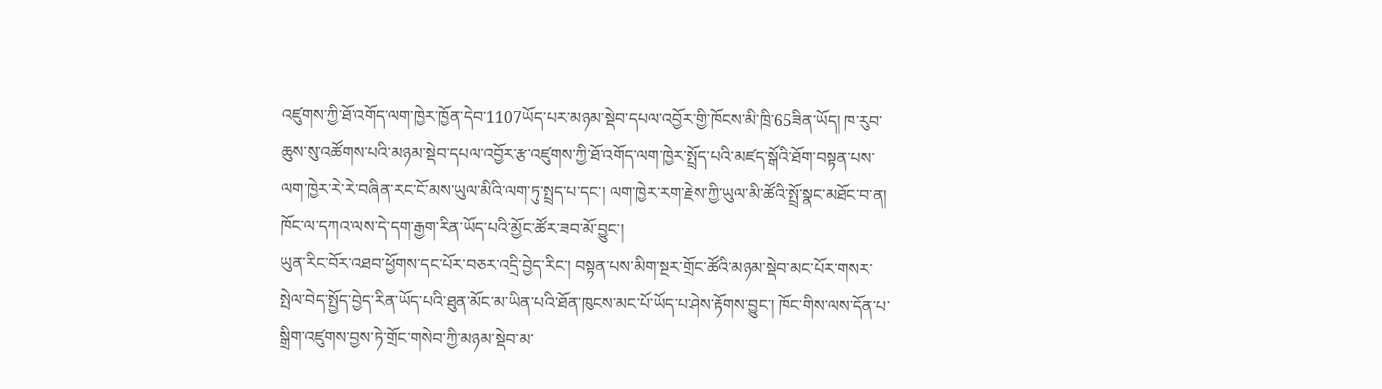འཛུགས་ཀྱི་ཐོ་འགོད་ལག་ཁྱེར་ཁྱོན་དེབ་1107ཡོད་པར་མཉམ་སྡེབ་དཔལ་འབྱོར་གྱི་ཁོངས་མི་ཁྲི་65ཟིན་ཡོད། ཁ་རུབ་ཆུས་སུ་འཚོགས་པའི་མཉམ་སྡེབ་དཔལ་འབྱོར་རྩ་འཛུགས་ཀྱི་ཐོ་འགོད་ལག་ཁྱེར་སྤྲོད་པའི་མཛད་སྒོའི་ཐོག་བསྟན་པས་ལག་ཁྱེར་རེ་རེ་བཞིན་རང་ངོ་མས་ཡུལ་མིའི་ལག་ཏུ་སྤྲད་པ་དང་། ལག་ཁྱེར་རག་རྗེས་ཀྱི་ཡུལ་མི་ཚོའི་སྤྲོ་སྣང་མཐོང་བ་ན། ཁོང་ལ་དཀའ་ལས་དེ་དག་རྒྱག་རིན་ཡོད་པའི་མྱོང་ཚོར་ཟབ་མོ་བྱུང་།
ཡུན་རིང་བོར་འཐབ་ཕྱོགས་དང་པོར་བཅར་འདྲི་བྱེད་རིང་། བསྟན་པས་མིག་སྔར་གྲོང་ཚོའི་མཉམ་སྡེབ་མང་པོར་གསར་སྤེལ་བེད་སྤྱོད་བྱེད་རིན་ཡོད་པའི་ཐུན་མོང་མ་ཡིན་པའི་ཐོན་ཁུངས་མང་པོ་ཡོད་པ་ཤེས་རྟོགས་བྱུང་། ཁོང་གིས་ལས་དོན་པ་སྒྲིག་འཛུགས་བྱས་ཏེ་གྲོང་གསེབ་ཀྱི་མཉམ་སྡེབ་མ་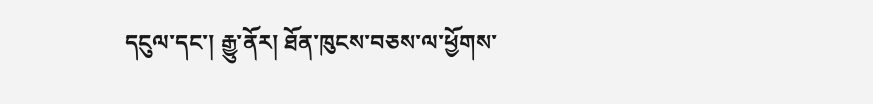དངུལ་དང་། རྒྱུ་ནོར། ཐོན་ཁུངས་བཅས་ལ་ཕྱོགས་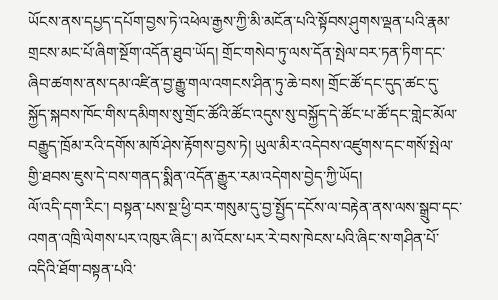ཡོངས་ནས་དཔྱད་དཔོག་བྱས་ཏེ་འཕེལ་རྒྱས་ཀྱི་མི་མངོན་པའི་སྟོབས་ཤུགས་ལྡན་པའི་རྣམ་གྲངས་མང་པོ་ཞིག་སྔོག་འདོན་ཐུབ་ཡོད། གྲོང་གསེབ་ཏུ་ལས་དོན་སྤེལ་བར་ཏན་ཏིག་དང་ཞིབ་ཚགས་ནས་དམ་འཛིན་བྱ་རྒྱུ་གལ་འགངས་ཤིན་ཏུ་ཆེ་བས། གྲོང་ཚོ་དང་དུད་ཚང་དུ་སྐྱོད་སྐབས་ཁོང་གིས་དམིགས་སུ་གྲོང་ཚོའི་ཚོང་འདུས་སུ་བསྐྱོད་དེ་ཚོང་པ་ཚོ་དང་གླེང་མོལ་བརྒྱུད་ཁྲོམ་རའི་དགོས་མཁོ་ཤེས་རྟོགས་བྱས་ཏེ། ཡུལ་མིར་འདེབས་འཛུགས་དང་གསོ་སྤེལ་གྱི་ཐབས་ཇུས་དེ་བས་གནད་སྨིན་འདོན་རྒྱུར་རམ་འདེགས་བྱེད་ཀྱི་ཡོད།
ལོ་འདི་དག་རིང་། བསྟན་པས་སྔ་ཕྱི་བར་གསུམ་དུ་བྱ་སྤྱོད་དངོས་ལ་བརྟེན་ནས་ལས་སྒྲུབ་དང་འགན་འཁྲི་ལེགས་པར་འཁུར་ཞིང་། མ་འོངས་པར་རེ་བས་ཁེངས་པའི་ཞིང་ས་གཤིན་པོ་འདིའི་ཐོག་བསྟན་པའི་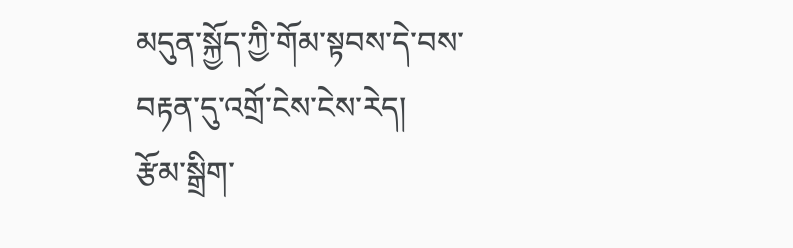མདུན་སྐྱོད་ཀྱི་གོམ་སྟབས་དེ་བས་བརྟན་དུ་འགྲོ་ངེས་ངེས་རེད།
རྩོམ་སྒྲིག་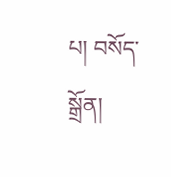པ། བསོད་སྒྲོན།